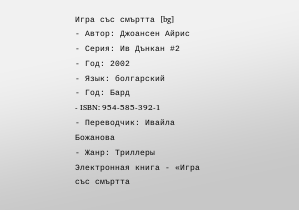Игра със смъртта [bg]
- Автор: Джоансен Айрис
- Серия: Ив Дънкан #2
- Год: 2002
- Язык: болгарский
- Год: Бард
- ISBN: 954-585-392-1
- Переводчик: Ивайла Божанова
- Жанр: Триллеры
Электронная книга - «Игра със смъртта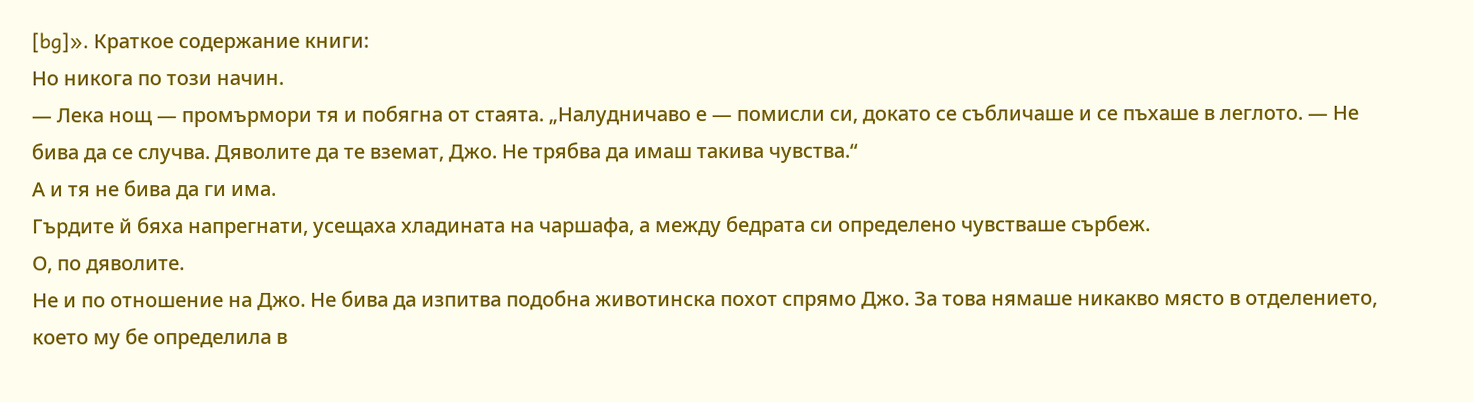[bg]». Краткое содержание книги:
Но никога по този начин.
— Лека нощ — промърмори тя и побягна от стаята. „Налудничаво е — помисли си, докато се събличаше и се пъхаше в леглото. — Не бива да се случва. Дяволите да те вземат, Джо. Не трябва да имаш такива чувства.“
А и тя не бива да ги има.
Гърдите й бяха напрегнати, усещаха хладината на чаршафа, а между бедрата си определено чувстваше сърбеж.
О, по дяволите.
Не и по отношение на Джо. Не бива да изпитва подобна животинска похот спрямо Джо. За това нямаше никакво място в отделението, което му бе определила в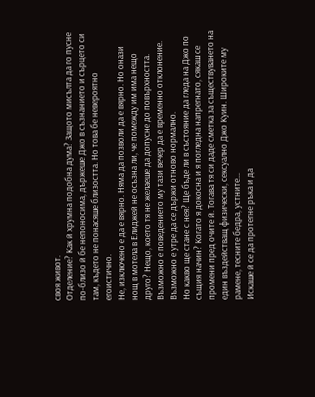своя живот.
Отделение? Как й хрумна подобна дума? Защото мисълта да го пусне по-близо й бе непоносима, държеше Джо в съзнанието и сърцето си там, където не понасяше близостта. Но това бе невероятно егоистично.
Не, изключено е да е вярно. Няма да позволи да е вярно. Но онази нощ в мотела в Елиджей не осъзна ли, че помежду им има нещо друго? Нещо, което тя не желаеше да допусне до повърхността.
Възможно е поведението му тази вечер да е временно отклонение. Възможно е утре да се държи отново нормално.
Но какво ще стане с нея? Ще бъде ли в състояние да гледа на Джо по същия начин? Когато я докосна и я погледна напрегнато, сякаш се промени пред очите й. Тогава тя си даде сметка за съществуването на един въздействащ физически, сексуално Джо Куин. Широките му рамене, тесните бедра, устните…
Искаше й се да протегне ръка и да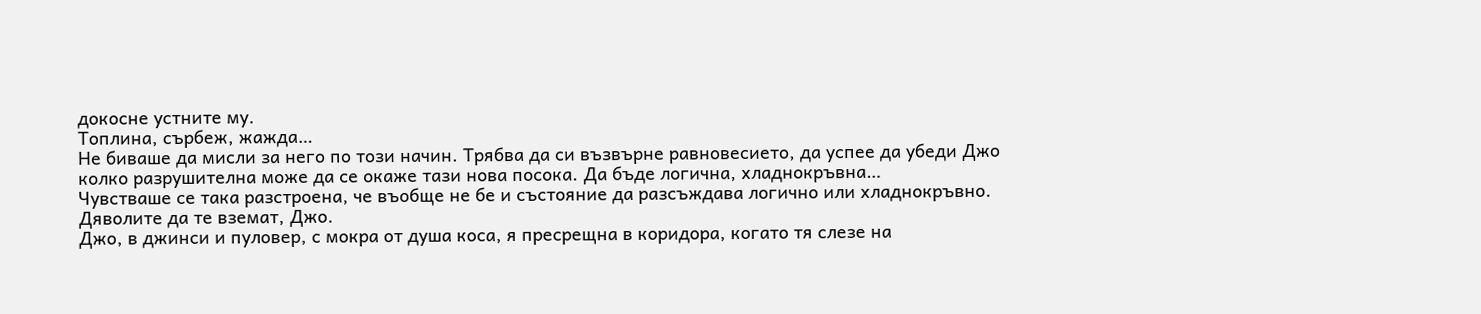докосне устните му.
Топлина, сърбеж, жажда…
Не биваше да мисли за него по този начин. Трябва да си възвърне равновесието, да успее да убеди Джо колко разрушителна може да се окаже тази нова посока. Да бъде логична, хладнокръвна…
Чувстваше се така разстроена, че въобще не бе и състояние да разсъждава логично или хладнокръвно.
Дяволите да те вземат, Джо.
Джо, в джинси и пуловер, с мокра от душа коса, я пресрещна в коридора, когато тя слезе на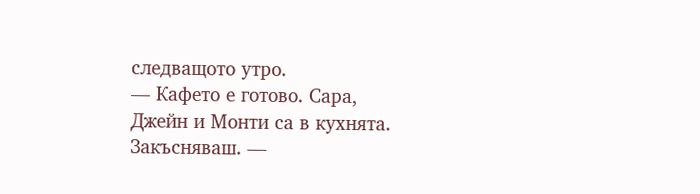следващото утро.
— Кафето е готово. Сара, Джейн и Монти са в кухнята. Закъсняваш. —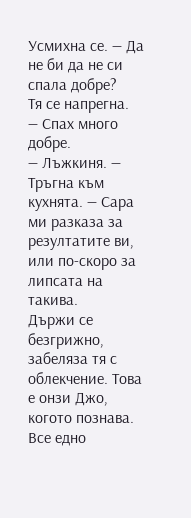Усмихна се. — Да не би да не си спала добре?
Тя се напрегна.
— Спах много добре.
— Лъжкиня. — Тръгна към кухнята. — Сара ми разказа за резултатите ви, или по-скоро за липсата на такива.
Държи се безгрижно, забеляза тя с облекчение. Това е онзи Джо, когото познава. Все едно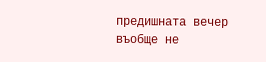предишната вечер въобще не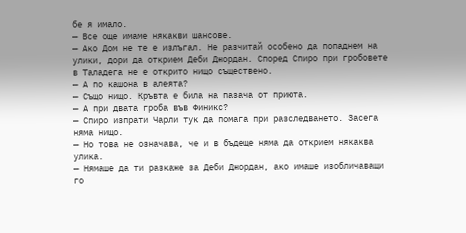бе я имало.
— Все още имаме някакви шансове.
— Ако Дом не те е излъгал. Не разчитай особено да попаднем на улики, дори да открием Деби Джордан. Според Спиро при гробовете в Таладега не е открито нищо съществено.
— А по кашона в алеята?
— Също нищо. Кръвта е била на пазача от приюта.
— А при двата гроба във Финикс?
— Спиро изпрати Чарли тук да помага при разследването. Засега няма нищо.
— Но това не означава, че и в бъдеще няма да открием някаква улика.
— Нямаше да ти разкаже за Деби Джордан, ако имаше изобличаващи го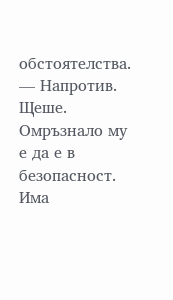обстоятелства.
— Напротив. Щеше. Омръзнало му е да е в безопасност. Има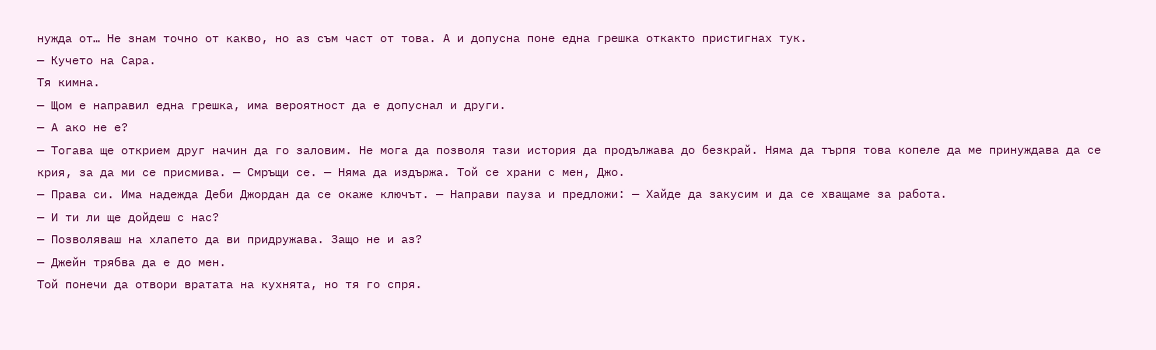нужда от… Не знам точно от какво, но аз съм част от това. А и допусна поне една грешка откакто пристигнах тук.
— Кучето на Сара.
Тя кимна.
— Щом е направил една грешка, има вероятност да е допуснал и други.
— А ако не е?
— Тогава ще открием друг начин да го заловим. Не мога да позволя тази история да продължава до безкрай. Няма да търпя това копеле да ме принуждава да се крия, за да ми се присмива. — Смръщи се. — Няма да издържа. Той се храни с мен, Джо.
— Права си. Има надежда Деби Джордан да се окаже ключът. — Направи пауза и предложи: — Хайде да закусим и да се хващаме за работа.
— И ти ли ще дойдеш с нас?
— Позволяваш на хлапето да ви придружава. Защо не и аз?
— Джейн трябва да е до мен.
Той понечи да отвори вратата на кухнята, но тя го спря.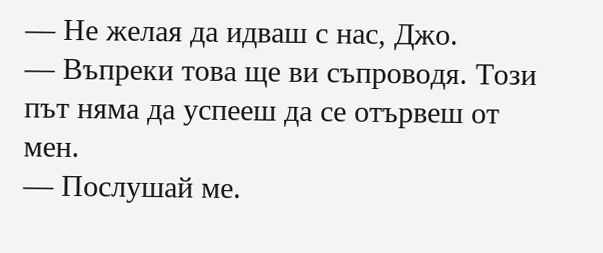— Не желая да идваш с нас, Джо.
— Въпреки това ще ви съпроводя. Този път няма да успееш да се отървеш от мен.
— Послушай ме.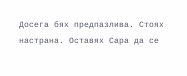Досега бях предпазлива. Стоях настрана. Оставях Сара да се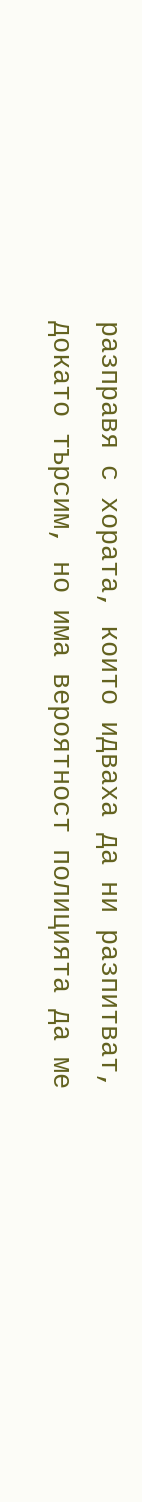разправя с хората, които идваха да ни разпитват, докато търсим, но има вероятност полицията да ме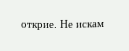открие. Не искам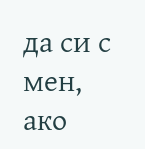да си с мен, ако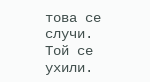това се случи.
Той се ухили.